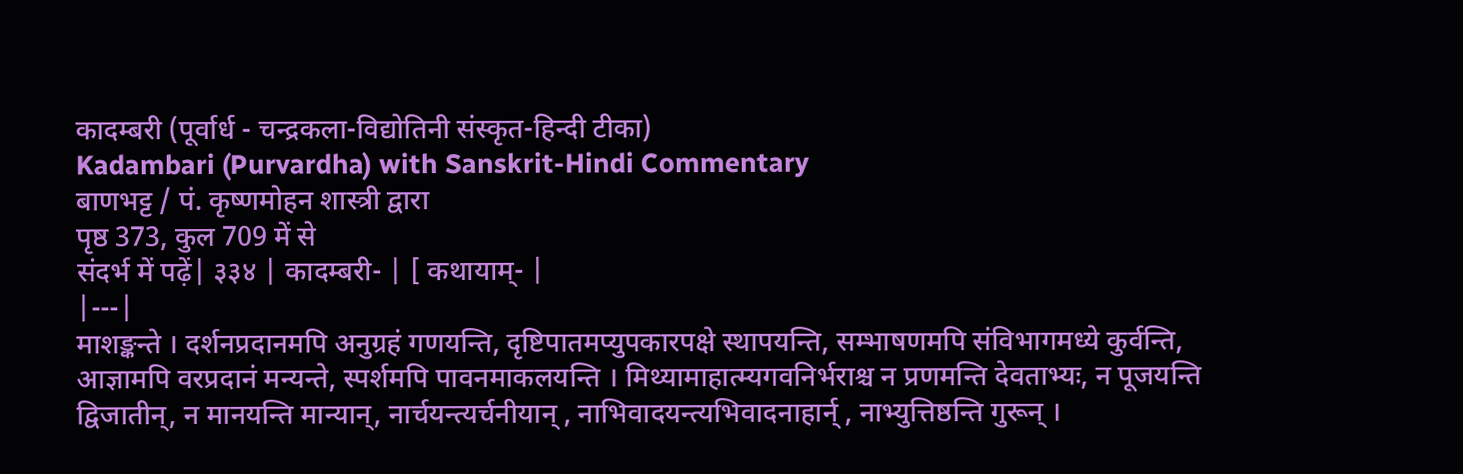कादम्बरी (पूर्वार्ध - चन्द्रकला-विद्योतिनी संस्कृत-हिन्दी टीका)
Kadambari (Purvardha) with Sanskrit-Hindi Commentary
बाणभट्ट / पं. कृष्णमोहन शास्त्री द्वारा
पृष्ठ 373, कुल 709 में से
संदर्भ में पढ़ें| ३३४ | कादम्बरी- | [ कथायाम्- |
|---|
माशङ्कन्ते । दर्शनप्रदानमपि अनुग्रहं गणयन्ति, दृष्टिपातमप्युपकारपक्षे स्थापयन्ति, सम्भाषणमपि संविभागमध्ये कुर्वन्ति, आज्ञामपि वरप्रदानं मन्यन्ते, स्पर्शमपि पावनमाकलयन्ति । मिथ्यामाहात्म्यगवनिर्भराश्च न प्रणमन्ति देवताभ्यः, न पूजयन्ति द्विजातीन्, न मानयन्ति मान्यान्, नार्चयन्त्यर्चनीयान् , नाभिवादयन्त्यभिवादनाहार्न् , नाभ्युत्तिष्ठन्ति गुरून् ।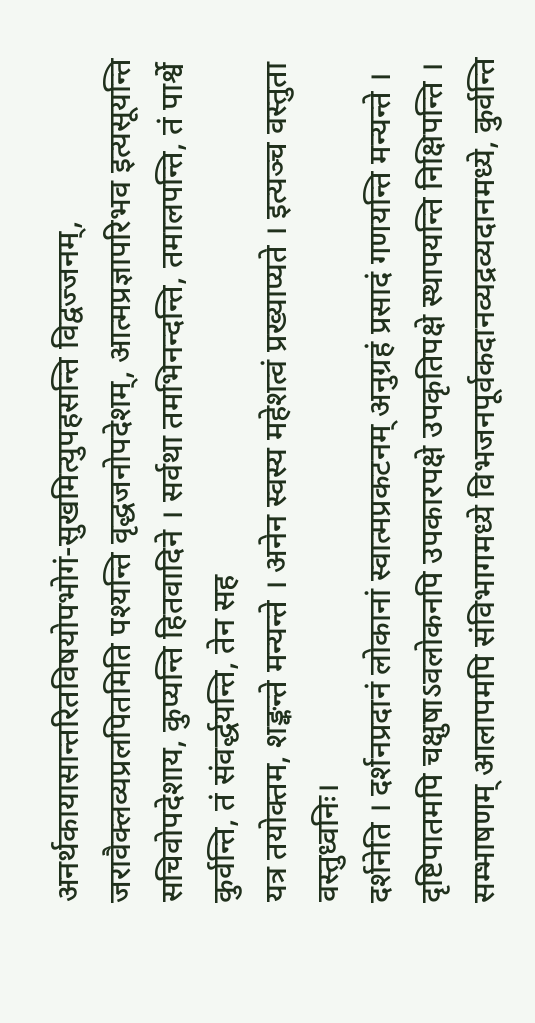अनर्थकायासान्तरितविषयोपभोगं-सुखमित्युपहसन्ति विद्वज्जनम्, जरावैक्लव्यप्रलपितमिति पश्यन्ति वृद्धजनोपदेशम्, आत्मप्रज्ञापरिभव इत्यसूयन्ति सचिवोपदेशाय, कुप्यन्ति हितवादिने । सर्वथा तमभिनन्दन्ति, तमालपन्ति, तं पार्श्वे कुर्वन्ति, तं संवर्द्धयन्ति, तेन सह
यत्र तयोक्तम, शङ्कन्ते मन्यन्ते । अनेन स्वस्य महेशत्वं प्रख्याप्यते । इत्यञ्च वस्तुता वस्तुध्वनिः।
दर्शनेति । दर्शनप्रदानं लोकानां स्वात्मप्रकटनम् अनुग्रहं प्रसादं गणयन्ति मन्यन्ते । दृष्टिपातमपि चक्षुषाऽवलोकनपि उपकारपक्षे उपकृतिपक्षे स्थापयन्ति निक्षिपन्ति । सम्भाषणम् आलापमपि संविभागमध्ये विभजनपूर्वकदानव्यद्रव्यदानमध्ये, कुर्वन्ति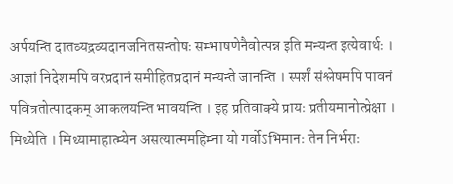अर्पयन्ति दातव्यद्रव्यदानजनितसन्तोषः सम्भाषणेनैवोत्पन्न इति मन्यन्त इत्येवार्थः । आज्ञां निदेशमपि वरप्रदानं समीहितप्रदानं मन्यन्ते जानन्ति । स्पर्शं संश्लेषमपि पावनं पवित्रतोत्पादकम् आकलयन्ति भावयन्ति । इह प्रतिवाक्ये प्रायः प्रतीयमानोत्प्रेक्षा ।
मिथ्येति । मिथ्यामाहात्म्येन असत्यात्ममहिम्ना यो गर्वोऽभिमानः तेन निर्भराः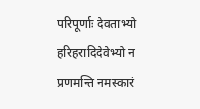परिपूर्णाः देवताभ्यो हरिहरादिदेवेभ्यो न प्रणमन्ति नमस्कारं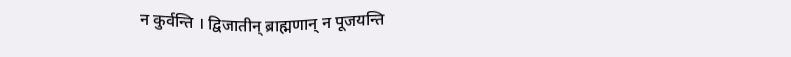न कुर्वन्ति । द्विजातीन् ब्राह्मणान् न पूजयन्ति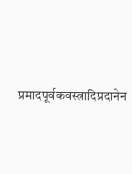प्रमादपूर्वकवस्त्रादिप्रदानेन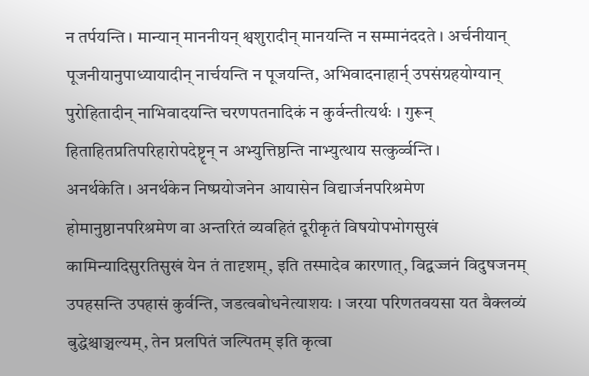न तर्पयन्ति । मान्यान् माननीयन् श्वशुरादीन् मानयन्ति न सम्मानंददते । अर्चनीयान् पूजनीयानुपाध्यायादीन् नार्चयन्ति न पूजयन्ति, अभिवादनाहार्न् उपसंग्रहयोग्यान् पुरोहितादीन् नाभिवादयन्ति चरणपतनादिकं न कुर्वन्तीत्यर्थः । गुरून् हिताहितप्रतिपरिहारोपदेष्टॄन् न अभ्युत्तिष्ठन्ति नाभ्युत्थाय सत्कुर्व्वन्ति ।
अनर्थकेति । अनर्थकेन निष्प्रयोजनेन आयासेन विद्यार्जनपरिश्रमेण होमानुष्ठानपरिश्रमेण वा अन्तरितं व्यवहितं दूरीकृतं विषयोपभोगसुखं कामिन्यादिसुरतिसुखं येन तं तादृशम्, इति तस्मादेव कारणात्, विद्वज्जनं विदुषजनम् उपहसन्ति उपहासं कुर्वन्ति, जडत्वबोधनेत्याशयः । जरया परिणतवयसा यत वैक्लव्यं बुद्धेश्चाञ्चल्यम्, तेन प्रलपितं जल्पितम् इति कृत्वा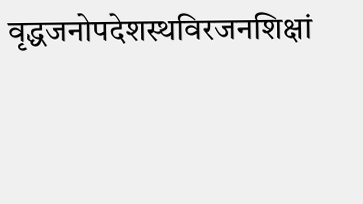वृद्धजनोपदेशस्थविरजनशिक्षां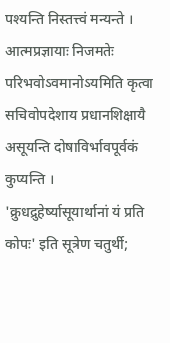पश्यन्ति निस्तत्त्वं मन्यन्ते । आत्मप्रज्ञायाः निजमतेः परिभवोऽवमानोऽयमिति कृत्वा सचिवोपदेशाय प्रधानशिक्षायै असूयन्ति दोषाविर्भावपूर्वकं कुप्यन्ति । 'क्रुधद्रुहेर्ष्यासूयार्थानां यं प्रति कोपः' इति सूत्रेण चतुर्थी;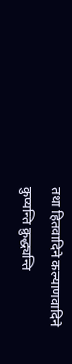तथा हितवादिने कल्याणवादिने कुप्यन्ति क्रुद्ध्यन्ति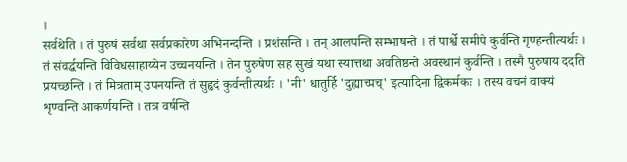।
सर्वथेति । तं पुरुषं सर्वथा सर्वप्रकारेण अभिनन्दन्ति । प्रशंसन्ति । तन् आलपन्ति सम्भाषन्ते । तं पार्श्वे समीपे कुर्वन्ति गृण्हन्तीत्यर्थः । तं संवर्द्धयन्ति विविधसाहाय्येन उच्चनयन्ति । तेन पुरुषेण सह सुखं यथा स्यात्तथा अवतिष्ठन्ते अवस्थानं कुर्वन्ति । तस्मै पुरुषाय ददति प्रयच्छन्ति । तं मित्रताम् उपनयन्ति तं सुहृदं कुर्वन्तीत्यर्थः । 'नी' धातुर्हि 'दुह्याच्पच्' इत्यादिना द्विकर्मकः । तस्य वचनं वाक्यं शृण्वन्ति आकर्णयन्ति । तत्र वर्षन्ति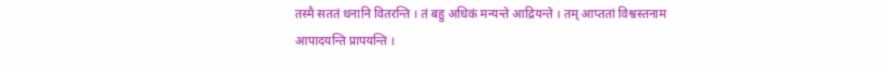तस्मै सततं धनानि वितरन्ति । तं बहु अधिकं मन्यन्ते आद्रियन्ते । तम् आप्ततां विश्वस्तनाम आपादयन्ति प्रापयन्ति ।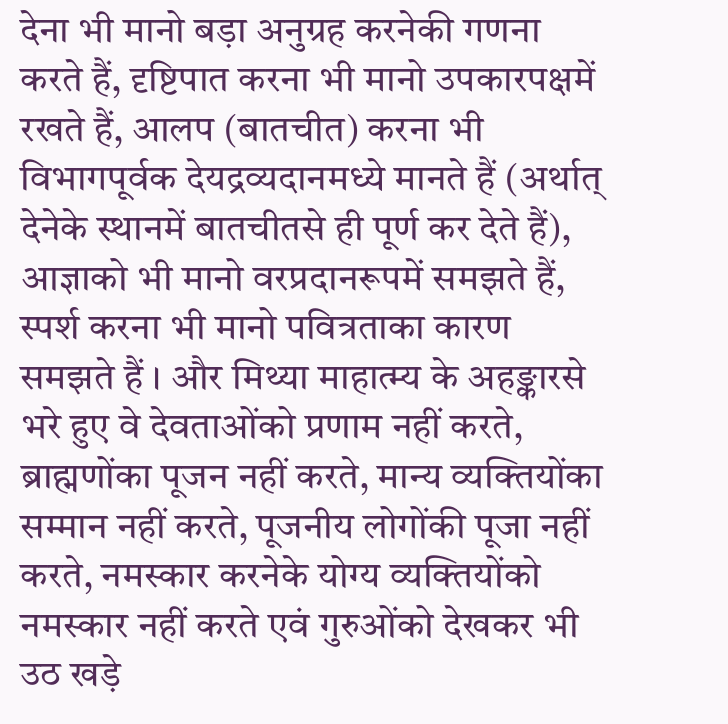देना भी मानो बड़ा अनुग्रह करनेकी गणना करते हैं, दृष्टिपात करना भी मानो उपकारपक्षमें रखते हैं, आलप (बातचीत) करना भी विभागपूर्वक देयद्रव्यदानमध्ये मानते हैं (अर्थात् देनेके स्थानमें बातचीतसे ही पूर्ण कर देते हैं), आज्ञाको भी मानो वरप्रदानरूपमें समझते हैं, स्पर्श करना भी मानो पवित्रताका कारण समझते हैं । और मिथ्या माहात्म्य के अहङ्कारसे भरे हुए वे देवताओंको प्रणाम नहीं करते, ब्राह्मणोंका पूजन नहीं करते, मान्य व्यक्तियोंका सम्मान नहीं करते, पूजनीय लोगोंकी पूजा नहीं करते, नमस्कार करनेके योग्य व्यक्तियोंको नमस्कार नहीं करते एवं गुरुओंको देखकर भी उठ खड़े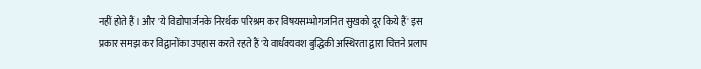नहीं होते हैं । और 'ये विद्योपार्जनके निरर्थक परिश्रम कर विषयसम्भोगजनित सुखको दूर किये हैं' इस प्रकार समझ कर विद्वानोंका उपहास करते रहते हैं 'ये वार्धक्यवश बुद्धिकी अस्थिरता द्वारा चित्तने प्रलाप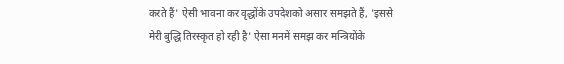करते हैं' ऐसी भावना कर वृद्धोंके उपदेशको असार समझते हैं, 'इससे मेरी बुद्धि तिरस्कृत हो रही है' ऐसा मनमें समझ कर मन्त्रियोंके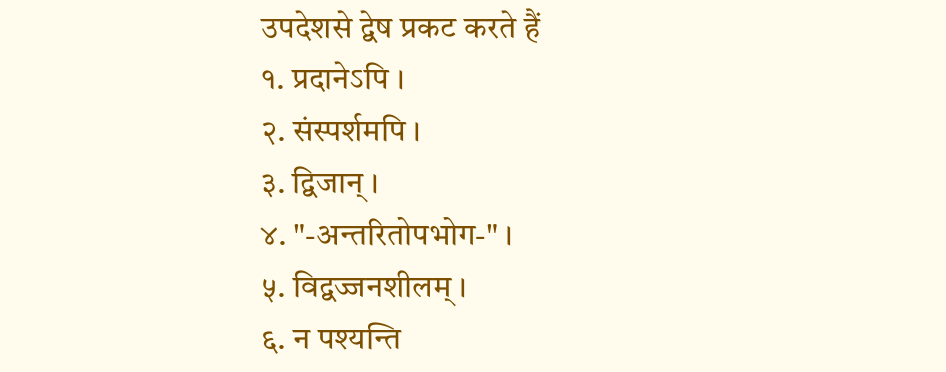उपदेशसे द्वेष प्रकट करते हैं
१. प्रदानेऽपि ।
२. संस्पर्शमपि ।
३. द्विजान् ।
४. "-अन्तरितोपभोग-" ।
५. विद्वज्जनशीलम् ।
६. न पश्यन्ति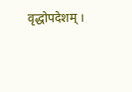वृद्धोपदेशम् ।